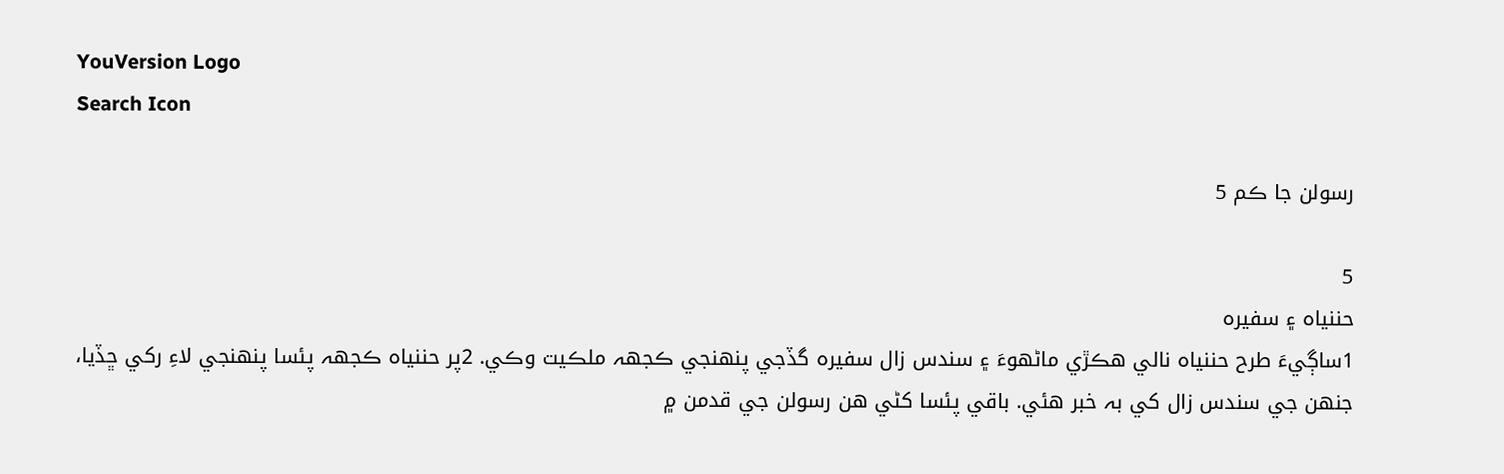YouVersion Logo
Search Icon

رسولن جا ڪم 5

5
حننياہ ۽ سفيرہ
1ساڳيءَ طرح حننياہ نالي هڪڙي ماڻهوءَ ۽ سندس زال سفيرہ گڏجي پنهنجي ڪجھہ ملڪيت وڪي. 2پر حننياہ ڪجھہ پئسا پنهنجي لاءِ رکي ڇڏيا، جنهن جي سندس زال کي بہ خبر هئي. باقي پئسا کڻي هن رسولن جي قدمن ۾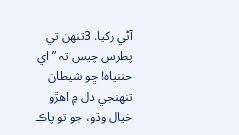آڻي رکيا. 3تنهن تي پطرس چيس تہ ”اي حننياہ! ڇو شيطان تنهنجي دل ۾ اهڙو خيال وڌو، جو تو پاڪ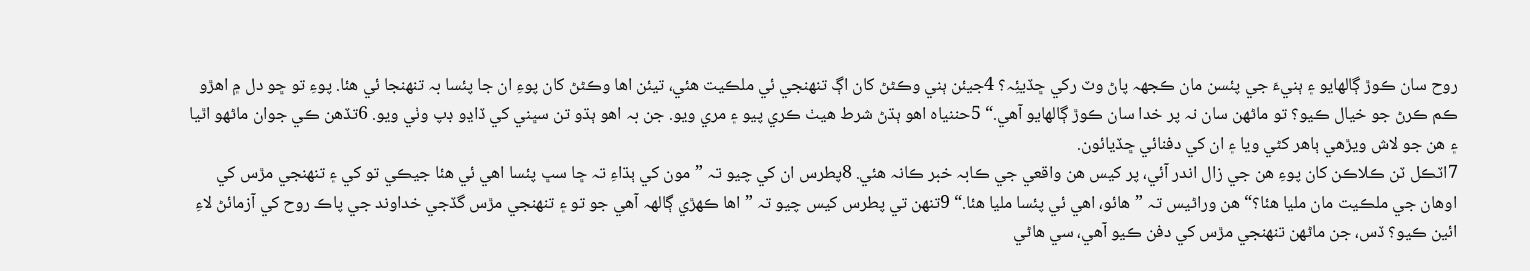روح سان ڪوڙ ڳالهايو ۽ ٻنيءَ جي پئسن مان ڪجھہ پاڻ وٽ رکي ڇڏيئِہ؟ 4جيئن ٻني وڪڻڻ کان اڳ تنهنجي ئي ملڪيت هئي، تيئن اها وڪڻڻ کان پوءِ ان جا پئسا بہ تنهنجا ئي هئا. پوءِ تو ڇو دل ۾ اهڙو ڪم ڪرڻ جو خيال ڪيو؟ تو ماڻهن سان نہ پر خدا سان ڪوڙ ڳالهايو آهي.“ 5حننياہ اهو ٻڌڻ شرط هيٺ ڪري پيو ۽ مري ويو. جن بہ اهو ٻڌو تن سڀني کي ڏاڍو ڊپ وٺي ويو. 6تڏهن ڪي جوان ماڻهو اٿيا ۽ هن جو لاش ويڙهي ٻاهر کڻي ويا ۽ ان کي دفنائي ڇڏيائون.
7اٽڪل ٽن ڪلاڪن کان پوءِ هن جي زال اندر آئي، پر کيس هن واقعي جي ڪابہ خبر ڪانہ هئي. 8پطرس ان کي چيو تہ ”مون کي ٻڌاءِ تہ ڇا سڀ پئسا اهي ئي هئا جيڪي تو کي ۽ تنهنجي مڙس کي اوهان جي ملڪيت مان مليا هئا؟“ هن وراڻيس تہ ”هائو، اهي ئي پئسا مليا هئا.“ 9تنهن تي پطرس کيس چيو تہ ”اها ڪهڙي ڳالهہ آهي جو تو ۽ تنهنجي مڙس گڏجي خداوند جي پاڪ روح کي آزمائڻ لاءِ ائين ڪيو؟ ڏس، جن ماڻهن تنهنجي مڙس کي دفن ڪيو آهي، سي هاڻي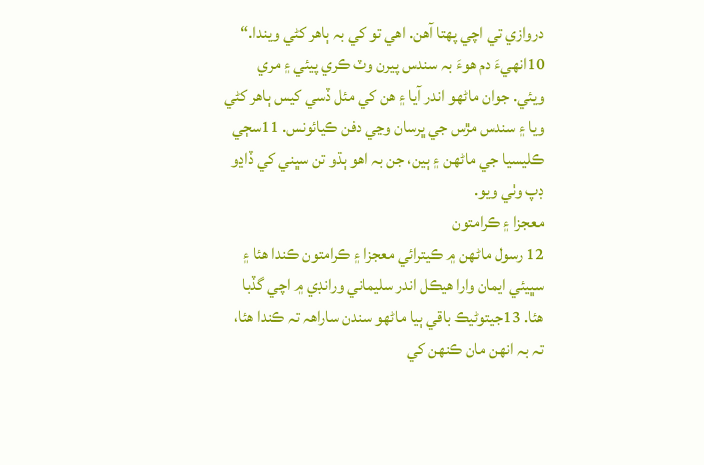دروازي تي اچي پهتا آهن. اهي تو کي بہ ٻاهر کڻي ويندا.“ 10انهيءَ دم هوءَ بہ سندس پيرن وٽ ڪري پيئي ۽ مري ويئي. جوان ماڻهو اندر آيا ۽ هن کي مئل ڏسي کيس ٻاهر کڻي ويا ۽ سندس مڙس جي ڀرسان وڃي دفن ڪيائونس. 11سڄي ڪليسيا جي ماڻهن ۽ ٻين، جن بہ اهو ٻڌو تن سڀني کي ڏاڍو ڊپ وٺي ويو.
معجزا ۽ ڪرامتون
12 رسول ماڻهن ۾ ڪيترائي معجزا ۽ ڪرامتون ڪندا هئا ۽ سڀيئي ايمان وارا هيڪل اندر سليماني ورانڊي ۾ اچي گڏبا هئا. 13جيتوڻيڪ باقي ٻيا ماڻهو سندن ساراهہ تہ ڪندا هئا، تہ بہ انهن مان ڪنهن کي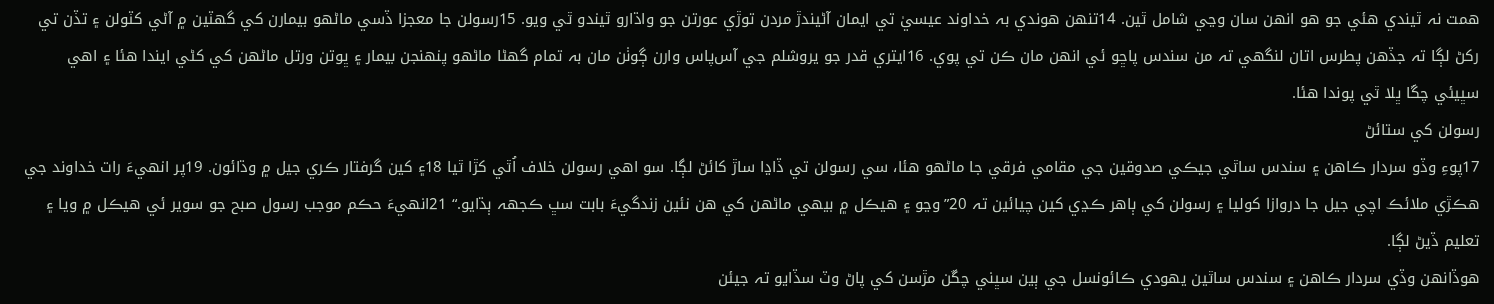همت نہ ٿيندي هئي جو هو انهن سان وڃي شامل ٿين. 14تنهن هوندي بہ خداوند عيسيٰ تي ايمان آڻيندڙ مردن توڙي عورتن جو واڌارو ٿيندو ٿي ويو. 15رسولن جا معجزا ڏسي ماڻهو بيمارن کي گھٽين ۾ آڻي کٽولن ۽ تڏن تي رکڻ لڳا تہ جڏهن پطرس اتان لنگھي تہ من سندس پاڇو ئي انهن مان ڪن تي پوي. 16ايتري قدر جو يروشلم جي آس‌پاس وارن ڳوٺن مان بہ تمام گھڻا ماڻهو پنهنجن بيمار ۽ ڀوتن ورتل ماڻهن کي کڻي ايندا هئا ۽ اهي سڀيئي چڱا ڀلا ٿي پوندا هئا.
رسولن کي ستائڻ
17پوءِ وڏو سردار ڪاهن ۽ سندس ساٿي جيڪي صدوقين جي مقامي فرقي جا ماڻهو هئا، سي رسولن تي ڏاڍا ساڙ کائڻ لڳا. سو اهي رسولن خلاف اُٿي کڙا ٿيا 18۽ کين گرفتار ڪري جيل ۾ وڌائون. 19پر انهيءَ رات خداوند جي هڪڙي ملائڪ اچي جيل جا دروازا کوليا ۽ رسولن کي ٻاهر ڪڍي کين چيائين تہ 20”وڃو ۽ هيڪل ۾ بيهي ماڻهن کي هن نئين زندگيءَ بابت سڀ ڪجھہ ٻڌايو.“ 21انهيءَ حڪم موجب رسول صبح جو سوير ئي هيڪل ۾ ويا ۽ تعليم ڏيڻ لڳا.
هوڏانهن وڏي سردار ڪاهن ۽ سندس ساٿين يهودي ڪائونسل جي ٻين سڀني چڱن مڙسن کي پاڻ وٽ سڏايو تہ جيئن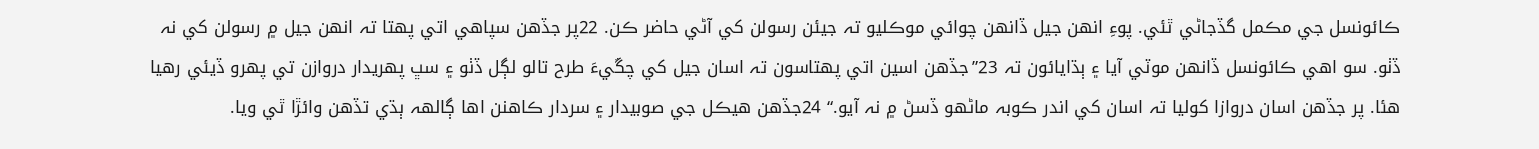ڪائونسل جي مڪمل گڏجاڻي ٿئي. پوءِ انهن جيل ڏانهن چوائي موڪليو تہ جيئن رسولن کي آڻي حاضر ڪن. 22پر جڏهن سپاهي اتي پهتا تہ انهن جيل ۾ رسولن کي نہ ڏٺو. سو اهي ڪائونسل ڏانهن موٽي آيا ۽ ٻڌايائون تہ 23”جڏهن اسين اتي پهتاسون تہ اسان جيل کي چڱيءَ طرح تالو لڳل ڏٺو ۽ سڀ پهريدار دروازن تي پهرو ڏيئي رهيا هئا. پر جڏهن اسان دروازا کوليا تہ اسان کي اندر ڪوبہ ماڻهو ڏسڻ ۾ نہ آيو.“ 24جڏهن هيڪل جي صوبيدار ۽ سردار ڪاهنن اها ڳالهہ ٻڌي تڏهن وائڙا ٿي ويا.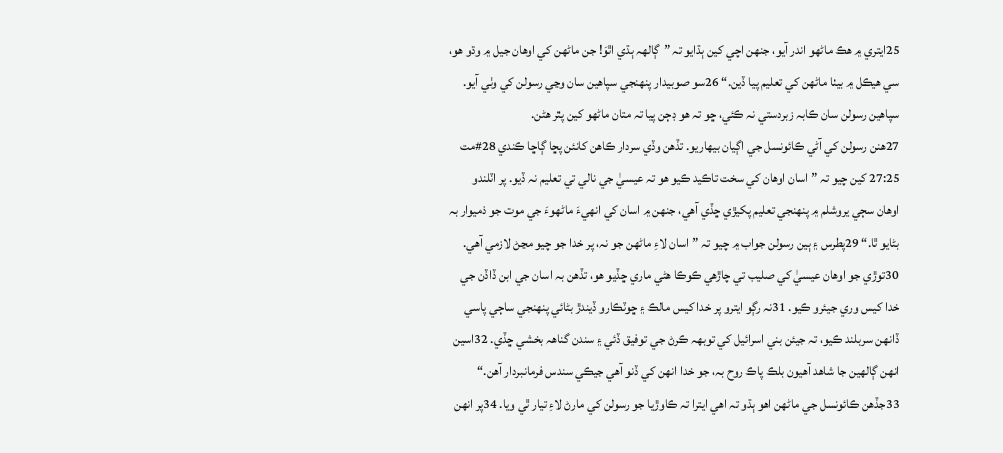25ايتري ۾ هڪ ماڻهو اندر آيو، جنهن اچي کين ٻڌايو تہ ”ڳالهہ ٻڌي اٿوَ! جن ماڻهن کي اوهان جيل ۾ وڌو هو، سي هيڪل ۾ بيٺا ماڻهن کي تعليم پيا ڏين.“ 26سو صوبيدار پنهنجي سپاهين سان وڃي رسولن کي وٺي آيو. سپاهين رسولن سان ڪابہ زبردستي نہ ڪئي، ڇو تہ هو ڊڄن پيا تہ متان ماڻهو کين پٿر هڻن.
27هنن رسولن کي آڻي ڪائونسل جي اڳيان بيهاريو. تڏهن وڏي سردار ڪاهن کانئن پڇا ڳاڇا ڪندي 28#مت 27:25 کين چيو تہ ”اسان اوهان کي سخت تاڪيد ڪيو هو تہ عيسيٰ جي نالي تي تعليم نہ ڏيو. پر اٽلندو اوهان سڄي يروشلم ۾ پنهنجي تعليم پکيڙي ڇڏي آهي، جنهن ۾ اسان کي انهيءَ ماڻهوءَ جي موت جو ذميوار بہ بڻايو ٿا.“ 29پطرس ۽ ٻين رسولن جواب ۾ چيو تہ ”اسان لاءِ ماڻهن جو نہ، پر خدا جو چيو مڃڻ لازمي آهي. 30توڙي جو اوهان عيسيٰ کي صليب تي چاڙهي ڪوڪا هڻي ماري ڇڏيو هو، تڏهن بہ اسان جي ابن ڏاڏن جي خدا کيس وري جيئرو ڪيو. 31نہ رڳو ايترو پر خدا کيس مالڪ ۽ ڇوٽڪارو ڏيندڙ بڻائي پنهنجي ساڄي پاسي ڏانهن سربلند ڪيو، تہ جيئن بني اسرائيل کي توبهہ ڪرڻ جي توفيق ڏئي ۽ سندن گناهہ بخشي ڇڏي. 32اسين انهن ڳالهين جا شاهد آهيون بلڪ پاڪ روح بہ، جو خدا انهن کي ڏنو آهي جيڪي سندس فرمانبردار آهن.“
33جڏهن ڪائونسل جي ماڻهن اهو ٻڌو تہ اهي ايترا تہ ڪاوڙيا جو رسولن کي مارڻ لاءِ تيار ٿي ويا. 34پر انهن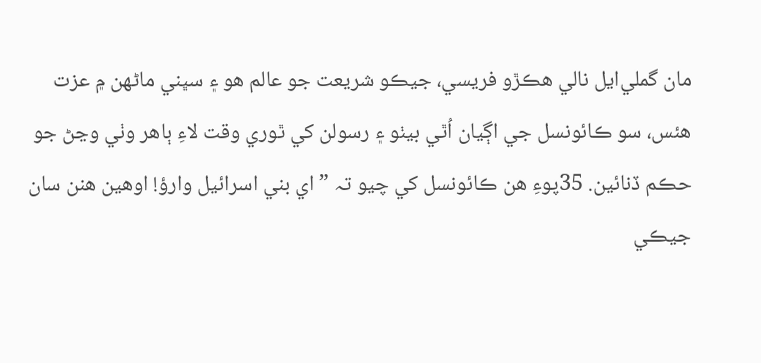مان گملي‌ايل نالي هڪڙو فريسي، جيڪو شريعت جو عالم هو ۽ سڀني ماڻهن ۾ عزت هئس، سو ڪائونسل جي اڳيان اُٿي بيٺو ۽ رسولن کي ٿوري وقت لاءِ ٻاهر وٺي وڃڻ جو حڪم ڏنائين. 35پوءِ هن ڪائونسل کي چيو تہ ”اي بني اسرائيل وارؤ! اوهين هنن سان جيڪي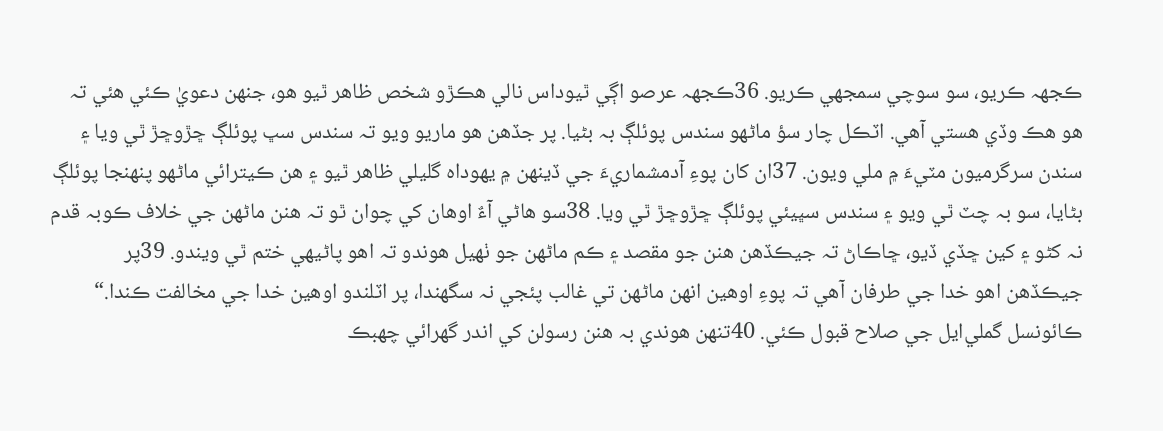ڪجھہ ڪريو، سو سوچي سمجھي ڪريو. 36ڪجھہ عرصو اڳي ٿيوداس نالي هڪڙو شخص ظاهر ٿيو هو، جنهن دعويٰ ڪئي هئي تہ هو هڪ وڏي هستي آهي. اٽڪل چار سؤ ماڻهو سندس پوئلڳ بہ بڻيا. پر جڏهن هو ماريو ويو تہ سندس سڀ پوئلڳ ڇڙوڇڙ ٿي ويا ۽ سندن سرگرميون مٽيءَ ۾ ملي ويون. 37ان کان پوءِ آدمشماريءَ جي ڏينهن ۾ يهوداہ گليلي ظاهر ٿيو ۽ هن ڪيترائي ماڻهو پنهنجا پوئلڳ بڻايا، سو بہ چٽ ٿي ويو ۽ سندس سڀيئي پوئلڳ ڇڙوڇڙ ٿي ويا. 38سو هاڻي آءٌ اوهان کي چوان ٿو تہ هنن ماڻهن جي خلاف ڪوبہ قدم نہ کڻو ۽ کين ڇڏي ڏيو، ڇاڪاڻ تہ جيڪڏهن هنن جو مقصد ۽ ڪم ماڻهن جو ٺهيل هوندو تہ اهو پاڻيهي ختم ٿي ويندو. 39پر جيڪڏهن اهو خدا جي طرفان آهي تہ پوءِ اوهين انهن ماڻهن تي غالب پئجي نہ سگھندا، پر اٽلندو اوهين خدا جي مخالفت ڪندا.“
ڪائونسل گملي‌ايل جي صلاح قبول ڪئي. 40تنهن هوندي بہ هنن رسولن کي اندر گھرائي چهبڪ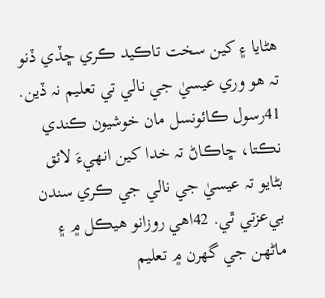هڻايا ۽ کين سخت تاڪيد ڪري ڇڏي ڏنو تہ هو وري عيسيٰ جي نالي تي تعليم نہ ڏين. 41رسول ڪائونسل مان خوشيون ڪندي نڪتا، ڇاڪاڻ تہ خدا کين انهيءَ لائق بڻايو تہ عيسيٰ جي نالي جي ڪري سندن بي‌عزتي ٿي. 42اهي روزانو هيڪل ۾ ۽ ماڻهن جي گھرن ۾ تعليم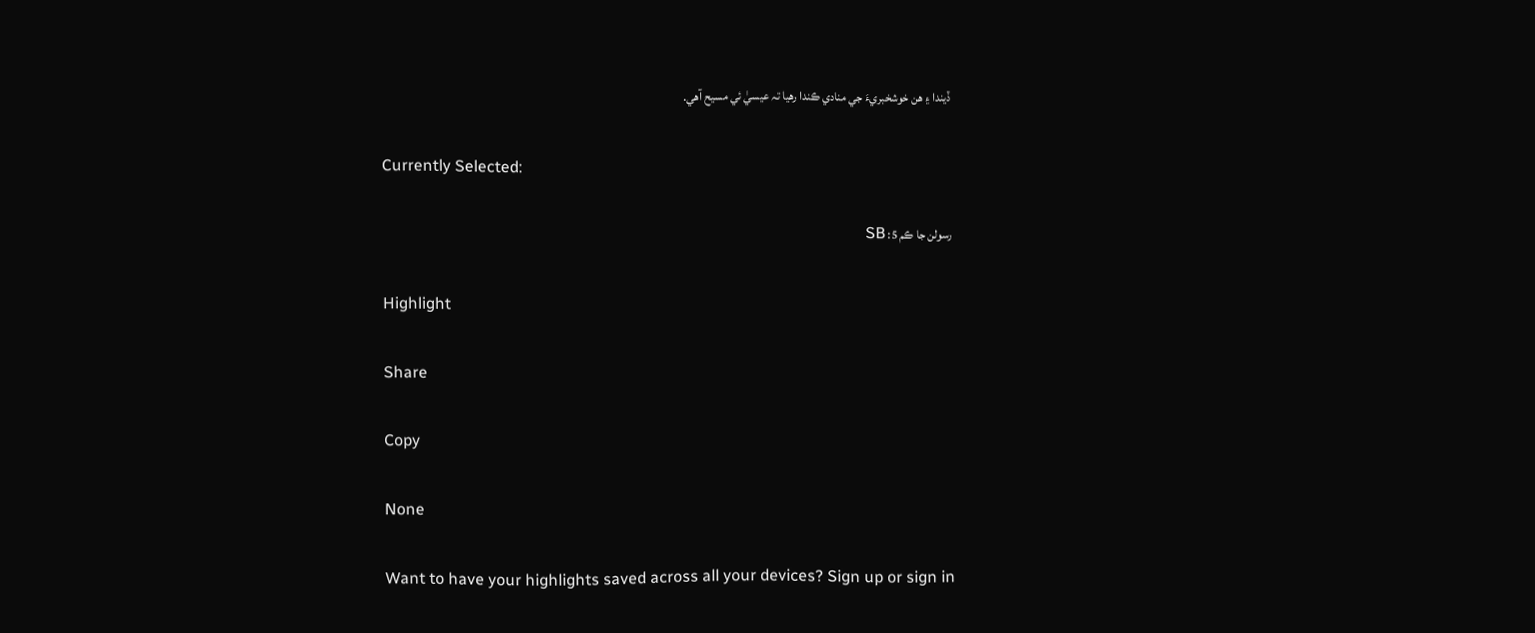ڏيندا ۽ هن خوشخبريءَ جي منادي ڪندا رهيا تہ عيسيٰ ئي مسيح آهي.

Currently Selected:

رسولن جا ڪم 5: SB

Highlight

Share

Copy

None

Want to have your highlights saved across all your devices? Sign up or sign in